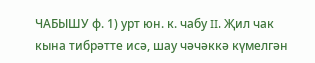ЧАБЫШУ ф. 1) урт юн. к. чабу II. Җил чак кына тибрәтте исә, шау чәчәккә күмелгән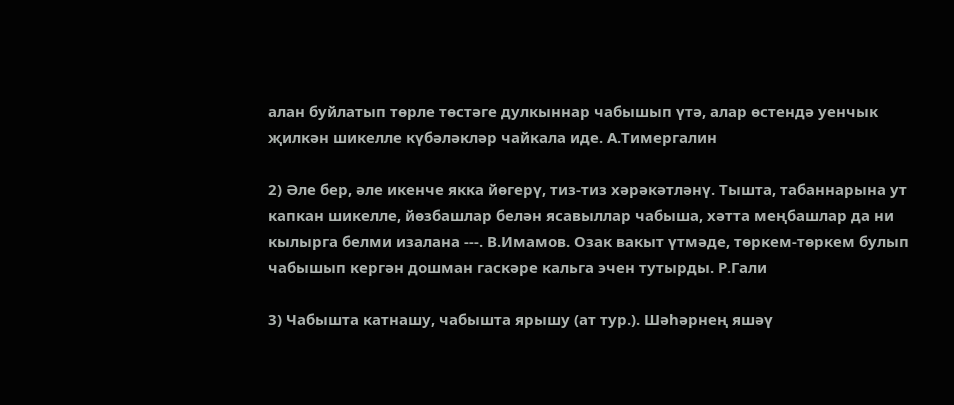алан буйлатып төрле төстәге дулкыннар чабышып үтә, алар өстендә уенчык җилкән шикелле күбәләкләр чайкала иде. А.Тимергалин

2) Әле бер, әле икенче якка йөгерү, тиз-тиз хәрәкәтләнү. Тышта, табаннарына ут капкан шикелле, йөзбашлар белән ясавыллар чабыша, хәтта меңбашлар да ни кылырга белми изалана ---. В.Имамов. Озак вакыт үтмәде, төркем-төркем булып чабышып кергән дошман гаскәре кальга эчен тутырды. Р.Гали

3) Чабышта катнашу, чабышта ярышу (ат тур.). Шәһәрнең яшәү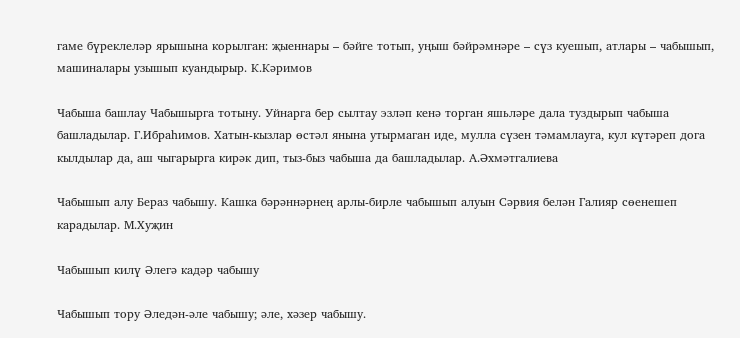гаме бүреклеләр ярышына корылган: җыеннары – бәйге тотып, уңыш бәйрәмнәре – сүз куешып, атлары – чабышып, машиналары узышып куандырыр. К.Кәримов

Чабыша башлау Чабышырга тотыну. Уйнарга бер сылтау эзләп кенә торган яшьләре дала туздырып чабыша башладылар. Г.Ибраһимов. Хатын-кызлар өстәл янына утырмаган иде, мулла сүзен тәмамлауга, кул күтәреп дога кылдылар да, аш чыгарырга кирәк дип, тыз-быз чабыша да башладылар. А.Әхмәтгалиева

Чабышып алу Бераз чабышу. Кашка бәрәннәрнең арлы-бирле чабышып алуын Сәрвия белән Галияр сөенешеп карадылар. М.Хуҗин

Чабышып килү Әлегә кадәр чабышу

Чабышып тору Әледән-әле чабышу; әле, хәзер чабышу.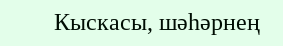Кыскасы, шәһәрнең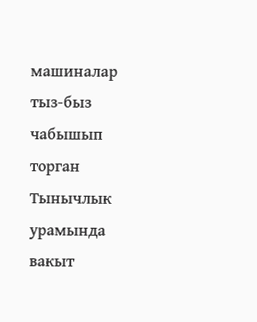машиналар тыз-быз чабышып торган Тынычлык урамында вакыт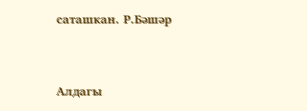саташкан. Р.Бәшәр



Алдагы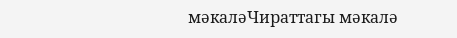мәкаләЧираттагы мәкалә